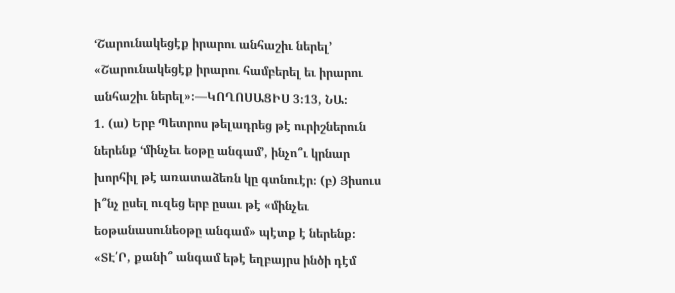‘Շարունակեցէք իրարու անհաշիւ ներել’
«Շարունակեցէք իրարու համբերել եւ իրարու անհաշիւ ներել»։—ԿՈՂՈՍԱՑԻՍ 3։13, ՆԱ։
1. (ա) Երբ Պետրոս թելադրեց թէ ուրիշներուն ներենք ‘մինչեւ եօթը անգամ’, ինչո՞ւ կրնար խորհիլ թէ առատաձեռն կը գտնուէր։ (բ) Յիսուս ի՞նչ ըսել ուզեց երբ ըսաւ թէ «մինչեւ եօթանասունեօթը անգամ» պէտք է ներենք։
«ՏԷ՛Ր, քանի՞ անգամ եթէ եղբայրս ինծի դէմ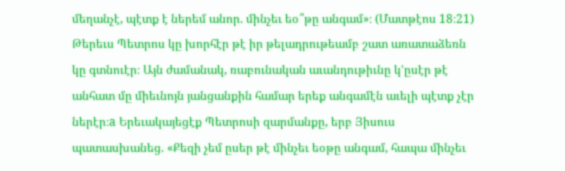մեղանչէ, պէտք է ներեմ անոր. մինչեւ եօ՞թը անգամ»։ (Մատթէոս 18։21) Թերեւս Պետրոս կը խորհէր թէ իր թելադրութեամբ շատ առատաձեռն կը գտնուէր։ Այն ժամանակ, ռաբունական աւանդութիւնը կ’ըսէր թէ անհատ մը միեւնոյն յանցանքին համար երեք անգամէն աւելի պէտք չէր ներէր։a Երեւակայեցէք Պետրոսի զարմանքը, երբ Յիսուս պատասխանեց. «Քեզի չեմ ըսեր թէ մինչեւ եօթը անգամ, հապա մինչեւ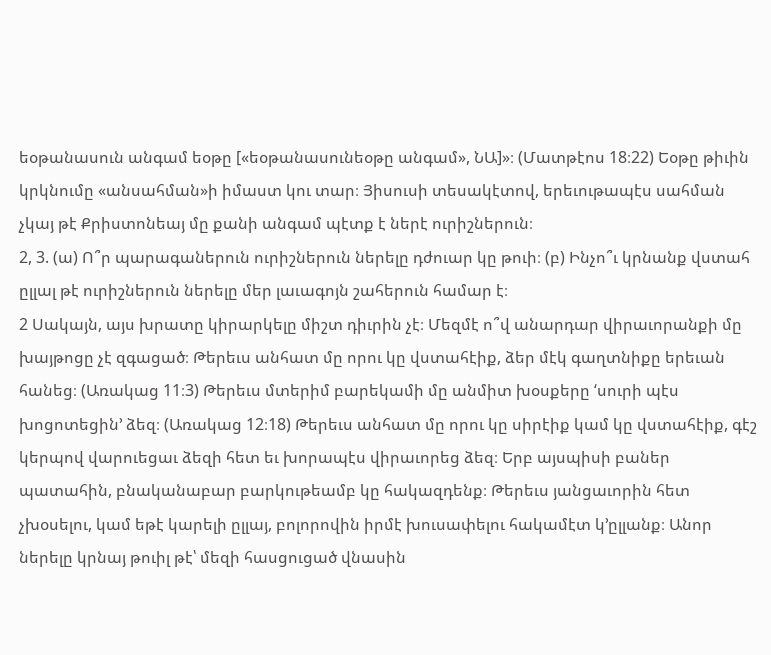եօթանասուն անգամ եօթը [«եօթանասունեօթը անգամ», ՆԱ]»։ (Մատթէոս 18։22) Եօթը թիւին կրկնումը «անսահման»ի իմաստ կու տար։ Յիսուսի տեսակէտով, երեւութապէս սահման չկայ թէ Քրիստոնեայ մը քանի անգամ պէտք է ներէ ուրիշներուն։
2, 3. (ա) Ո՞ր պարագաներուն ուրիշներուն ներելը դժուար կը թուի։ (բ) Ինչո՞ւ կրնանք վստահ ըլլալ թէ ուրիշներուն ներելը մեր լաւագոյն շահերուն համար է։
2 Սակայն, այս խրատը կիրարկելը միշտ դիւրին չէ։ Մեզմէ ո՞վ անարդար վիրաւորանքի մը խայթոցը չէ զգացած։ Թերեւս անհատ մը որու կը վստահէիք, ձեր մէկ գաղտնիքը երեւան հանեց։ (Առակաց 11։3) Թերեւս մտերիմ բարեկամի մը անմիտ խօսքերը ‘սուրի պէս խոցոտեցին’ ձեզ։ (Առակաց 12։18) Թերեւս անհատ մը որու կը սիրէիք կամ կը վստահէիք, գէշ կերպով վարուեցաւ ձեզի հետ եւ խորապէս վիրաւորեց ձեզ։ Երբ այսպիսի բաներ պատահին, բնականաբար բարկութեամբ կը հակազդենք։ Թերեւս յանցաւորին հետ չխօսելու, կամ եթէ կարելի ըլլայ, բոլորովին իրմէ խուսափելու հակամէտ կ’ըլլանք։ Անոր ներելը կրնայ թուիլ թէ՝ մեզի հասցուցած վնասին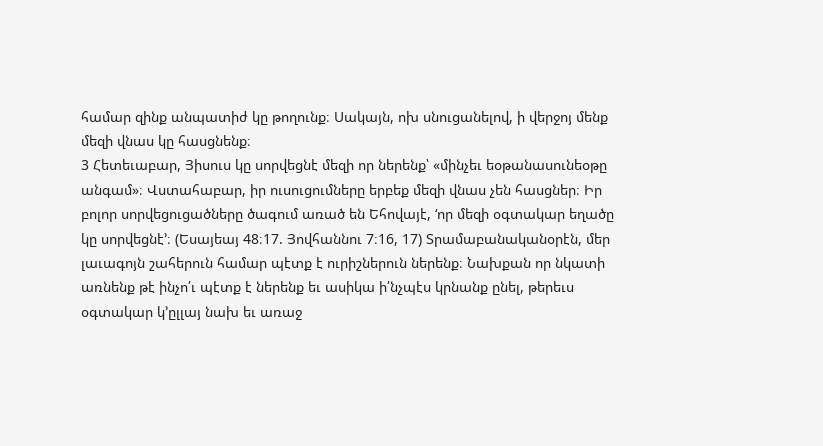համար զինք անպատիժ կը թողունք։ Սակայն, ոխ սնուցանելով, ի վերջոյ մենք մեզի վնաս կը հասցնենք։
3 Հետեւաբար, Յիսուս կը սորվեցնէ մեզի որ ներենք՝ «մինչեւ եօթանասունեօթը անգամ»։ Վստահաբար, իր ուսուցումները երբեք մեզի վնաս չեն հասցներ։ Իր բոլոր սորվեցուցածները ծագում առած են Եհովայէ, ‘որ մեզի օգտակար եղածը կը սորվեցնէ’։ (Եսայեայ 48։17. Յովհաննու 7։16, 17) Տրամաբանականօրէն, մեր լաւագոյն շահերուն համար պէտք է ուրիշներուն ներենք։ Նախքան որ նկատի առնենք թէ ինչո՛ւ պէտք է ներենք եւ ասիկա ի՛նչպէս կրնանք ընել, թերեւս օգտակար կ’ըլլայ նախ եւ առաջ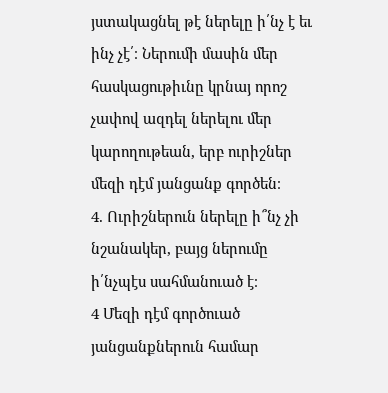յստակացնել թէ ներելը ի՛նչ է եւ ինչ չէ՛։ Ներումի մասին մեր հասկացութիւնը կրնայ որոշ չափով ազդել ներելու մեր կարողութեան, երբ ուրիշներ մեզի դէմ յանցանք գործեն։
4. Ուրիշներուն ներելը ի՞նչ չի նշանակեր, բայց ներումը ի՛նչպէս սահմանուած է։
4 Մեզի դէմ գործուած յանցանքներուն համար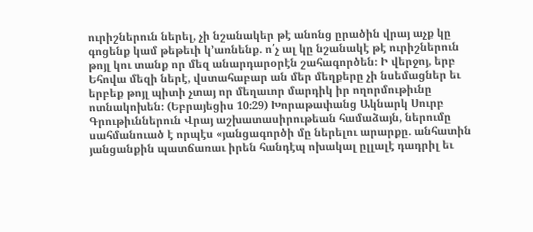ուրիշներուն ներել, չի նշանակեր թէ անոնց ըրածին վրայ աչք կը գոցենք կամ թեթեւի կ’առնենք. ո՛չ ալ կը նշանակէ թէ ուրիշներուն թոյլ կու տանք որ մեզ անարդարօրէն շահագործեն։ Ի վերջոյ, երբ Եհովա մեզի ներէ, վստահաբար ան մեր մեղքերը չի նսեմացներ եւ երբեք թոյլ պիտի չտայ որ մեղաւոր մարդիկ իր ողորմութիւնը ոտնակոխեն։ (Եբրայեցիս 10։29) Խորաթափանց Ակնարկ Սուրբ Գրութիւններուն Վրայ աշխատասիրութեան համաձայն, ներումը սահմանուած է որպէս «յանցագործի մը ներելու արարքը. անհատին յանցանքին պատճառաւ իրեն հանդէպ ոխակալ ըլլալէ դադրիլ եւ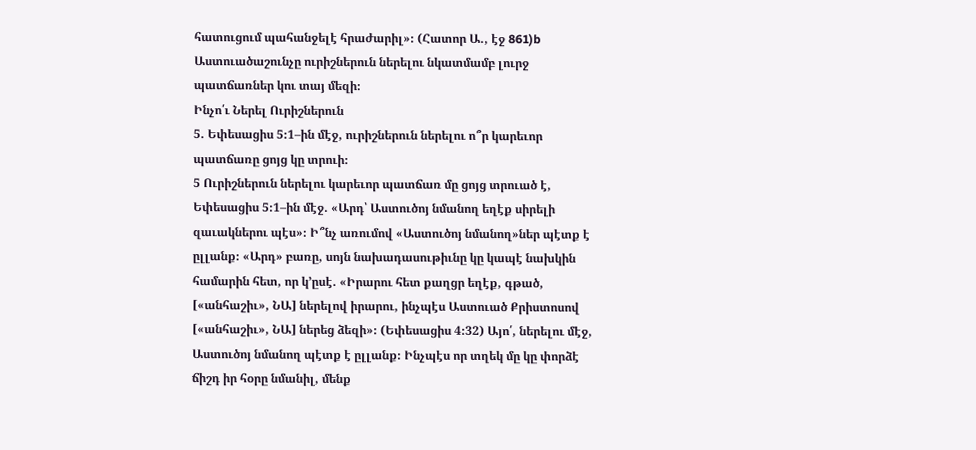հատուցում պահանջելէ հրաժարիլ»։ (Հատոր Ա., էջ 861)b Աստուածաշունչը ուրիշներուն ներելու նկատմամբ լուրջ պատճառներ կու տայ մեզի։
Ինչո՛ւ Ներել Ուրիշներուն
5. Եփեսացիս 5։1–ին մէջ, ուրիշներուն ներելու ո՞ր կարեւոր պատճառը ցոյց կը տրուի։
5 Ուրիշներուն ներելու կարեւոր պատճառ մը ցոյց տրուած է, Եփեսացիս 5։1–ին մէջ. «Արդ՝ Աստուծոյ նմանող եղէք սիրելի զաւակներու պէս»։ Ի՞նչ առումով «Աստուծոյ նմանող»ներ պէտք է ըլլանք։ «Արդ» բառը, սոյն նախադասութիւնը կը կապէ նախկին համարին հետ, որ կ’ըսէ. «Իրարու հետ քաղցր եղէք, գթած, [«անհաշիւ», ՆԱ] ներելով իրարու, ինչպէս Աստուած Քրիստոսով [«անհաշիւ», ՆԱ] ներեց ձեզի»։ (Եփեսացիս 4։32) Այո՛, ներելու մէջ, Աստուծոյ նմանող պէտք է ըլլանք։ Ինչպէս որ տղեկ մը կը փորձէ ճիշդ իր հօրը նմանիլ, մենք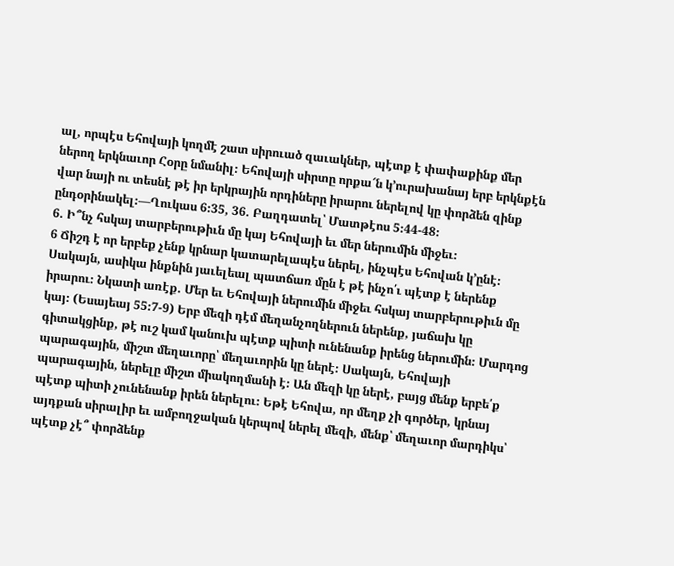ալ, որպէս Եհովայի կողմէ շատ սիրուած զաւակներ, պէտք է փափաքինք մեր ներող երկնաւոր Հօրը նմանիլ։ Եհովայի սիրտը որքա՜ն կ’ուրախանայ երբ երկնքէն վար նայի ու տեսնէ թէ իր երկրային որդիները իրարու ներելով կը փորձեն զինք ընդօրինակել։—Ղուկաս 6։35, 36. Բաղդատել՝ Մատթէոս 5։44-48։
6. Ի՞նչ հսկայ տարբերութիւն մը կայ Եհովայի եւ մեր ներումին միջեւ։
6 Ճիշդ է որ երբեք չենք կրնար կատարելապէս ներել, ինչպէս Եհովան կ’ընէ։ Սակայն, ասիկա ինքնին յաւելեալ պատճառ մըն է թէ ինչո՛ւ պէտք է ներենք իրարու։ Նկատի առէք. Մեր եւ Եհովայի ներումին միջեւ հսկայ տարբերութիւն մը կայ։ (Եսայեայ 55։7-9) Երբ մեզի դէմ մեղանչողներուն ներենք, յաճախ կը գիտակցինք, թէ ուշ կամ կանուխ պէտք պիտի ունենանք իրենց ներումին։ Մարդոց պարագային, միշտ մեղաւորը՝ մեղաւորին կը ներէ։ Սակայն, Եհովայի պարագային, ներելը միշտ միակողմանի է։ Ան մեզի կը ներէ, բայց մենք երբե՛ք պէտք պիտի չունենանք իրեն ներելու։ Եթէ Եհովա, որ մեղք չի գործեր, կրնայ այդքան սիրալիր եւ ամբողջական կերպով ներել մեզի, մենք՝ մեղաւոր մարդիկս՝ պէտք չէ՞ փորձենք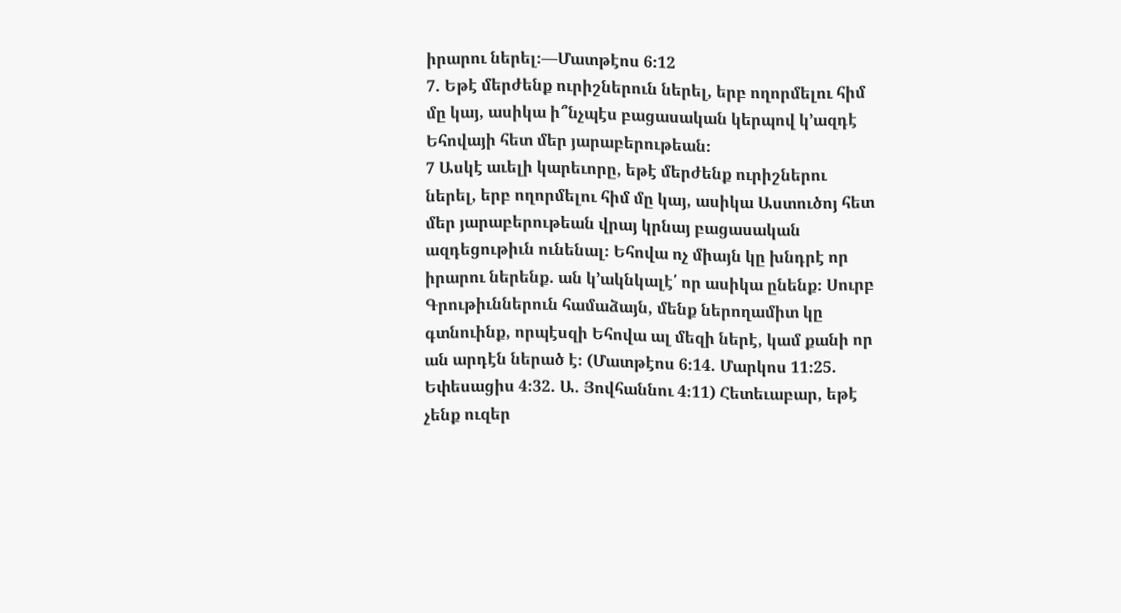իրարու ներել։—Մատթէոս 6։12
7. Եթէ մերժենք ուրիշներուն ներել, երբ ողորմելու հիմ մը կայ, ասիկա ի՞նչպէս բացասական կերպով կ’ազդէ Եհովայի հետ մեր յարաբերութեան։
7 Ասկէ աւելի կարեւորը, եթէ մերժենք ուրիշներու ներել, երբ ողորմելու հիմ մը կայ, ասիկա Աստուծոյ հետ մեր յարաբերութեան վրայ կրնայ բացասական ազդեցութիւն ունենալ։ Եհովա ոչ միայն կը խնդրէ որ իրարու ներենք. ան կ’ակնկալէ՛ որ ասիկա ընենք։ Սուրբ Գրութիւններուն համաձայն, մենք ներողամիտ կը գտնուինք, որպէսզի Եհովա ալ մեզի ներէ, կամ քանի որ ան արդէն ներած է։ (Մատթէոս 6։14. Մարկոս 11։25. Եփեսացիս 4։32. Ա. Յովհաննու 4։11) Հետեւաբար, եթէ չենք ուզեր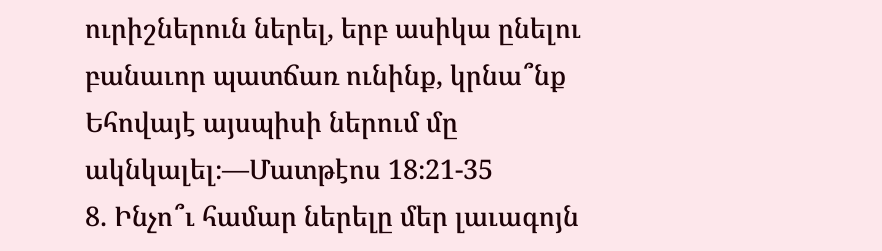ուրիշներուն ներել, երբ ասիկա ընելու բանաւոր պատճառ ունինք, կրնա՞նք Եհովայէ այսպիսի ներում մը ակնկալել։—Մատթէոս 18։21-35
8. Ինչո՞ւ համար ներելը մեր լաւագոյն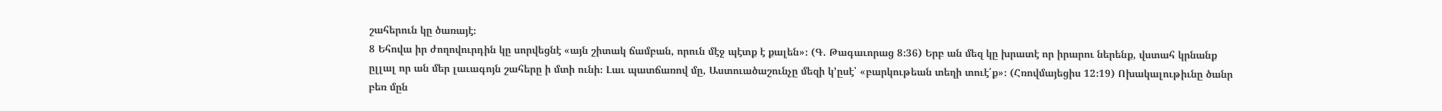շահերուն կը ծառայէ։
8 Եհովա իր ժողովուրդին կը սորվեցնէ «այն շիտակ ճամբան, որուն մէջ պէտք է քալեն»։ (Գ. Թագաւորաց 8։36) Երբ ան մեզ կը խրատէ որ իրարու ներենք, վստահ կրնանք ըլլալ որ ան մեր լաւագոյն շահերը ի մտի ունի։ Լաւ պատճառով մը, Աստուածաշունչը մեզի կ’ըսէ՝ «բարկութեան տեղի տուէ՛ք»։ (Հռովմայեցիս 12։19) Ոխակալութիւնը ծանր բեռ մըն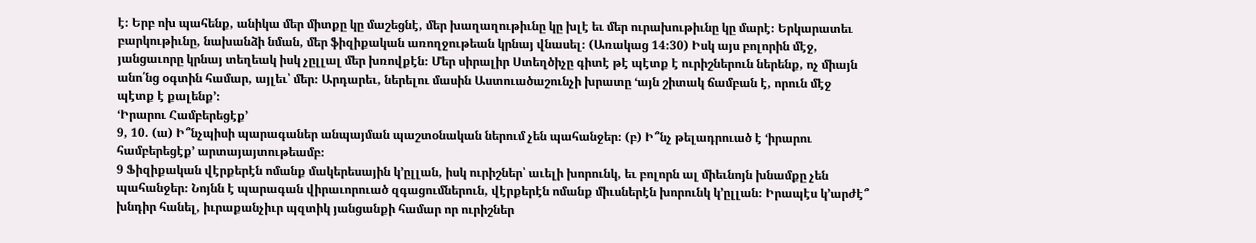է։ Երբ ոխ պահենք, անիկա մեր միտքը կը մաշեցնէ, մեր խաղաղութիւնը կը խլէ եւ մեր ուրախութիւնը կը մարէ։ Երկարատեւ բարկութիւնը, նախանձի նման, մեր ֆիզիքական առողջութեան կրնայ վնասել։ (Առակաց 14։30) Իսկ այս բոլորին մէջ, յանցաւորը կրնայ տեղեակ իսկ չըլլալ մեր խռովքէն։ Մեր սիրալիր Ստեղծիչը գիտէ թէ պէտք է ուրիշներուն ներենք, ոչ միայն անո՛նց օգտին համար, այլեւ՝ մեր։ Արդարեւ, ներելու մասին Աստուածաշունչի խրատը ‘այն շիտակ ճամբան է, որուն մէջ պէտք է քալենք’։
‘Իրարու Համբերեցէք’
9, 10. (ա) Ի՞նչպիսի պարագաներ անպայման պաշտօնական ներում չեն պահանջեր։ (բ) Ի՞նչ թելադրուած է ‘իրարու համբերեցէք’ արտայայտութեամբ։
9 Ֆիզիքական վէրքերէն ոմանք մակերեսային կ’ըլլան, իսկ ուրիշներ՝ աւելի խորունկ, եւ բոլորն ալ միեւնոյն խնամքը չեն պահանջեր։ Նոյնն է պարագան վիրաւորուած զգացումներուն, վէրքերէն ոմանք միւսներէն խորունկ կ’ըլլան։ Իրապէս կ’արժէ՞ խնդիր հանել, իւրաքանչիւր պզտիկ յանցանքի համար որ ուրիշներ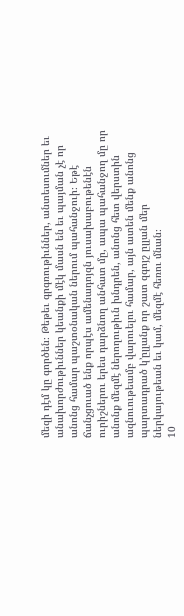մեզի դէմ կը գործեն։ Թեթեւ գրգռութիւններ, անտեսումներ եւ անախորժութիւններ կեանքի մէկ մասն են եւ պայման չէ որ անոնց համար պաշտօնական ներում պահանջուի։ Եթէ ճանչցուած ենք որպէս ամենադոյզն յուսախաբութենէն ուրիշներու երես դարձնող անհատ մը, ապա պահանջող մը որ անոնք մեզմէ ներողութիւն խնդրեն, անոնց հետ վերստին ազնուութեամբ վարուելու համար, այն ատեն մենք անոնց պարտադրած կ’ըլլանք որ շատ զգոյշ ըլլան մեր ներկայութեան եւ կամ, մեզմէ հեռու մնան։
10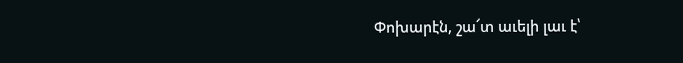Փոխարէն, շա՜տ աւելի լաւ է՝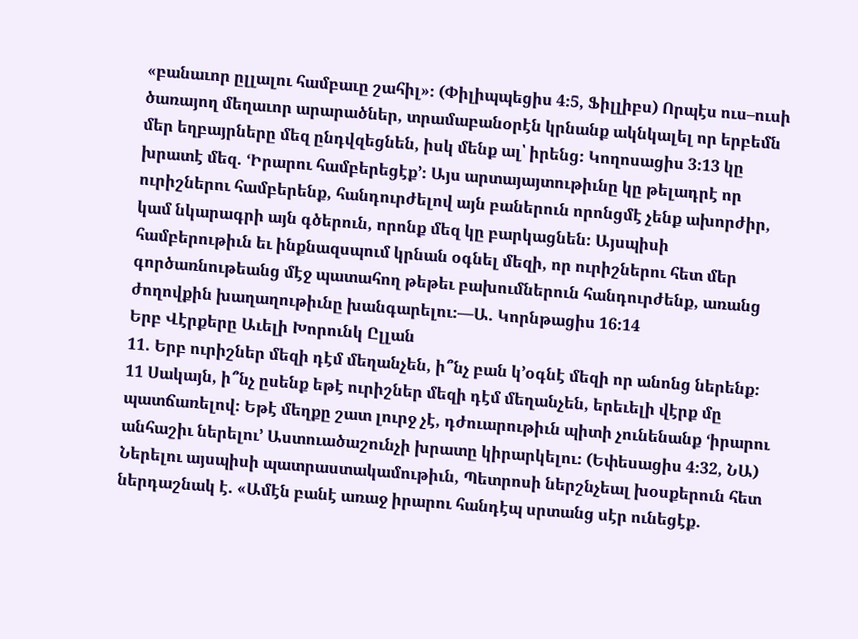«բանաւոր ըլլալու համբաւը շահիլ»։ (Փիլիպպեցիս 4։5, Ֆիլլիբս) Որպէս ուս–ուսի ծառայող մեղաւոր արարածներ, տրամաբանօրէն կրնանք ակնկալել որ երբեմն մեր եղբայրները մեզ ընդվզեցնեն, իսկ մենք ալ՝ իրենց։ Կողոսացիս 3։13 կը խրատէ մեզ. ‘Իրարու համբերեցէք’։ Այս արտայայտութիւնը կը թելադրէ որ ուրիշներու համբերենք, հանդուրժելով այն բաներուն որոնցմէ չենք ախորժիր, կամ նկարագրի այն գծերուն, որոնք մեզ կը բարկացնեն։ Այսպիսի համբերութիւն եւ ինքնազսպում կրնան օգնել մեզի, որ ուրիշներու հետ մեր գործառնութեանց մէջ պատահող թեթեւ բախումներուն հանդուրժենք, առանց ժողովքին խաղաղութիւնը խանգարելու։—Ա. Կորնթացիս 16։14
Երբ Վէրքերը Աւելի Խորունկ Ըլլան
11. Երբ ուրիշներ մեզի դէմ մեղանչեն, ի՞նչ բան կ’օգնէ մեզի որ անոնց ներենք։
11 Սակայն, ի՞նչ ըսենք եթէ ուրիշներ մեզի դէմ մեղանչեն, երեւելի վէրք մը պատճառելով։ Եթէ մեղքը շատ լուրջ չէ, դժուարութիւն պիտի չունենանք ‘իրարու անհաշիւ ներելու’ Աստուածաշունչի խրատը կիրարկելու։ (Եփեսացիս 4։32, ՆԱ) Ներելու այսպիսի պատրաստակամութիւն, Պետրոսի ներշնչեալ խօսքերուն հետ ներդաշնակ է. «Ամէն բանէ առաջ իրարու հանդէպ սրտանց սէր ունեցէք.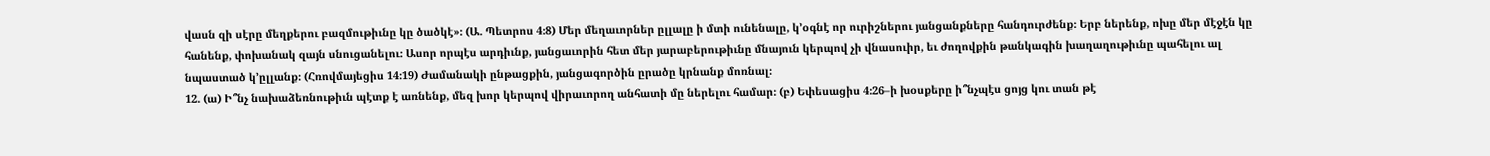վասն զի սէրը մեղքերու բազմութիւնը կը ծածկէ»։ (Ա. Պետրոս 4։8) Մեր մեղաւորներ ըլլալը ի մտի ունենալը, կ’օգնէ որ ուրիշներու յանցանքները հանդուրժենք։ Երբ ներենք, ոխը մեր մէջէն կը հանենք, փոխանակ զայն սնուցանելու։ Ասոր որպէս արդիւնք, յանցաւորին հետ մեր յարաբերութիւնը մնայուն կերպով չի վնասուիր, եւ ժողովքին թանկագին խաղաղութիւնը պահելու ալ նպաստած կ’ըլլանք։ (Հռովմայեցիս 14։19) Ժամանակի ընթացքին, յանցագործին ըրածը կրնանք մոռնալ։
12. (ա) Ի՞նչ նախաձեռնութիւն պէտք է առնենք, մեզ խոր կերպով վիրաւորող անհատի մը ներելու համար։ (բ) Եփեսացիս 4։26–ի խօսքերը ի՞նչպէս ցոյց կու տան թէ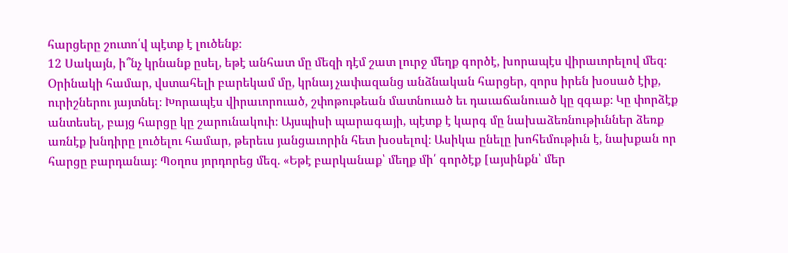հարցերը շուտո՛վ պէտք է լուծենք։
12 Սակայն, ի՞նչ կրնանք ըսել, եթէ անհատ մը մեզի դէմ շատ լուրջ մեղք գործէ, խորապէս վիրաւորելով մեզ։ Օրինակի համար, վստահելի բարեկամ մը, կրնայ չափազանց անձնական հարցեր, զորս իրեն խօսած էիք, ուրիշներու յայտնել։ Խորապէս վիրաւորուած, շփոթութեան մատնուած եւ դաւաճանուած կը զգաք։ Կը փորձէք անտեսել, բայց հարցը կը շարունակուի։ Այսպիսի պարագայի, պէտք է կարգ մը նախաձեռնութիւններ ձեռք առնէք խնդիրը լուծելու համար, թերեւս յանցաւորին հետ խօսելով։ Ասիկա ընելը խոհեմութիւն է, նախքան որ հարցը բարդանայ։ Պօղոս յորդորեց մեզ. «Եթէ բարկանաք՝ մեղք մի՛ գործէք [այսինքն՝ մեր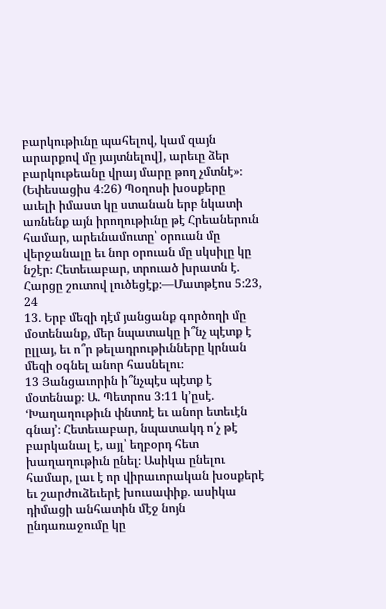բարկութիւնը պահելով, կամ զայն արարքով մը յայտնելով], արեւը ձեր բարկութեանը վրայ մարը թող չմտնէ»։ (Եփեսացիս 4։26) Պօղոսի խօսքերը աւելի իմաստ կը ստանան երբ նկատի առնենք այն իրողութիւնը թէ Հրեաներուն համար, արեւնամուտը՝ օրուան մը վերջանալը եւ նոր օրուան մը սկսիլը կը նշէր։ Հետեւաբար, տրուած խրատն է. Հարցը շուտով լուծեցէք։—Մատթէոս 5։23, 24
13. Երբ մեզի դէմ յանցանք գործողի մը մօտենանք, մեր նպատակը ի՞նչ պէտք է ըլլայ, եւ ո՞ր թելադրութիւնները կրնան մեզի օգնել անոր հասնելու։
13 Յանցաւորին ի՞նչպէս պէտք է մօտենաք։ Ա. Պետրոս 3։11 կ’ըսէ. ‘Խաղաղութիւն փնտռէ եւ անոր ետեւէն գնայ’։ Հետեւաբար, նպատակդ ո՛չ թէ բարկանալ է, այլ՝ եղբօրդ հետ խաղաղութիւն ընել։ Ասիկա ընելու համար, լաւ է որ վիրաւորական խօսքերէ եւ շարժուձեւերէ խուսափիք. ասիկա դիմացի անհատին մէջ նոյն ընդառաջումը կը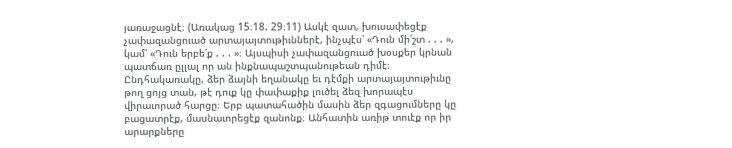յառաջացնէ։ (Առակաց 15։18. 29։11) Ասկէ զատ, խուսափեցէք չափազանցուած արտայայտութիւններէ, ինչպէս՝ «Դուն մի՛շտ . . . », կամ՝ «Դուն երբե՛ք . . . »։ Այսպիսի չափազանցուած խօսքեր կրնան պատճառ ըլլալ որ ան ինքնապաշտպանութեան դիմէ։ Ընդհակառակը, ձեր ձայնի եղանակը եւ դէմքի արտայայտութիւնը թող ցոյց տան, թէ դուք կը փափաքիք լուծել ձեզ խորապէս վիրաւորած հարցը։ Երբ պատահածին մասին ձեր զգացումները կը բացատրէք, մասնաւորեցէք զանոնք։ Անհատին առիթ տուէք որ իր արարքները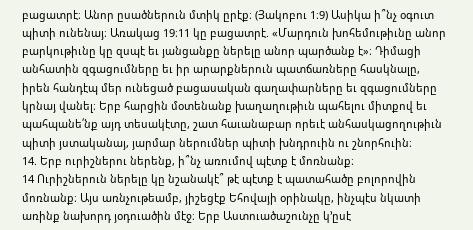բացատրէ։ Անոր ըսածներուն մտիկ ըրէք։ (Յակոբու 1։9) Ասիկա ի՞նչ օգուտ պիտի ունենայ։ Առակաց 19։11 կը բացատրէ. «Մարդուն խոհեմութիւնը անոր բարկութիւնը կը զսպէ եւ յանցանքը ներելը անոր պարծանք է»։ Դիմացի անհատին զգացումները եւ իր արարքներուն պատճառները հասկնալը, իրեն հանդէպ մեր ունեցած բացասական գաղափարները եւ զգացումները կրնայ վանել։ Երբ հարցին մօտենանք խաղաղութիւն պահելու միտքով եւ պահպանե՛նք այդ տեսակէտը, շատ հաւանաբար որեւէ անհասկացողութիւն պիտի յստականայ, յարմար ներումներ պիտի խնդրուին ու շնորհուին։
14. Երբ ուրիշներու ներենք, ի՞նչ առումով պէտք է մոռնանք։
14 Ուրիշներուն ներելը կը նշանակէ՞ թէ պէտք է պատահածը բոլորովին մոռնանք։ Այս առնչութեամբ, յիշեցէք Եհովայի օրինակը, ինչպէս նկատի առինք նախորդ յօդուածին մէջ։ Երբ Աստուածաշունչը կ’ըսէ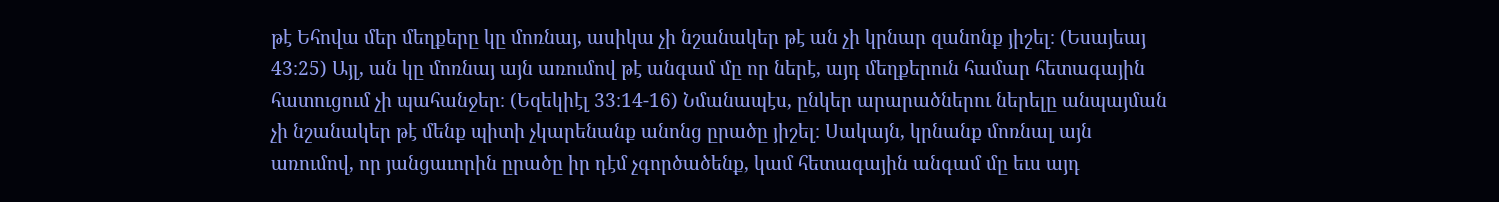թէ Եհովա մեր մեղքերը կը մոռնայ, ասիկա չի նշանակեր թէ ան չի կրնար զանոնք յիշել։ (Եսայեայ 43։25) Այլ, ան կը մոռնայ այն առումով թէ անգամ մը որ ներէ, այդ մեղքերուն համար հետագային հատուցում չի պահանջեր։ (Եզեկիէլ 33։14-16) Նմանապէս, ընկեր արարածներու ներելը անպայման չի նշանակեր թէ մենք պիտի չկարենանք անոնց ըրածը յիշել։ Սակայն, կրնանք մոռնալ այն առումով, որ յանցաւորին ըրածը իր դէմ չգործածենք, կամ հետագային անգամ մը եւս այդ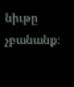նիւթը չբանանք։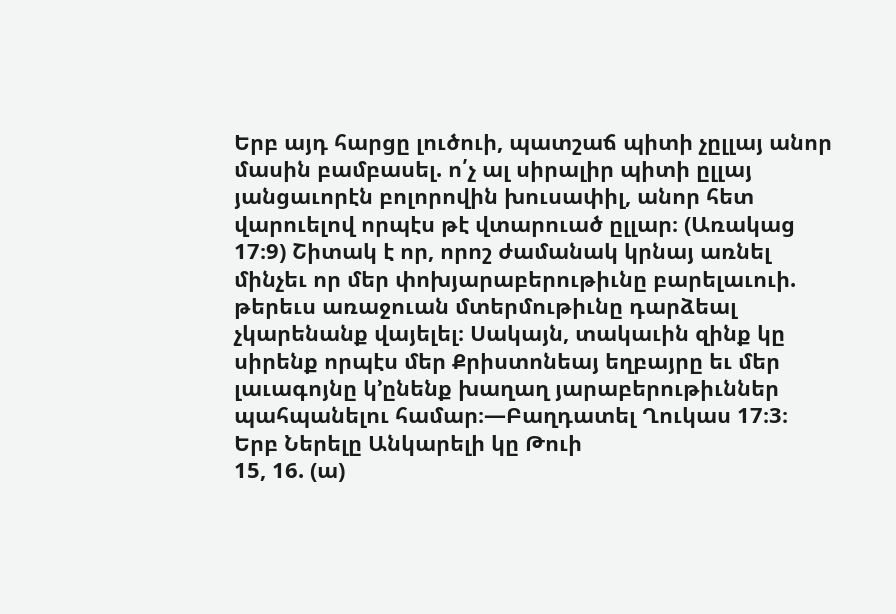Երբ այդ հարցը լուծուի, պատշաճ պիտի չըլլայ անոր մասին բամբասել. ո՛չ ալ սիրալիր պիտի ըլլայ յանցաւորէն բոլորովին խուսափիլ, անոր հետ վարուելով որպէս թէ վտարուած ըլլար։ (Առակաց 17։9) Շիտակ է որ, որոշ ժամանակ կրնայ առնել մինչեւ որ մեր փոխյարաբերութիւնը բարելաւուի. թերեւս առաջուան մտերմութիւնը դարձեալ չկարենանք վայելել։ Սակայն, տակաւին զինք կը սիրենք որպէս մեր Քրիստոնեայ եղբայրը եւ մեր լաւագոյնը կ’ընենք խաղաղ յարաբերութիւններ պահպանելու համար։—Բաղդատել Ղուկաս 17։3։
Երբ Ներելը Անկարելի կը Թուի
15, 16. (ա)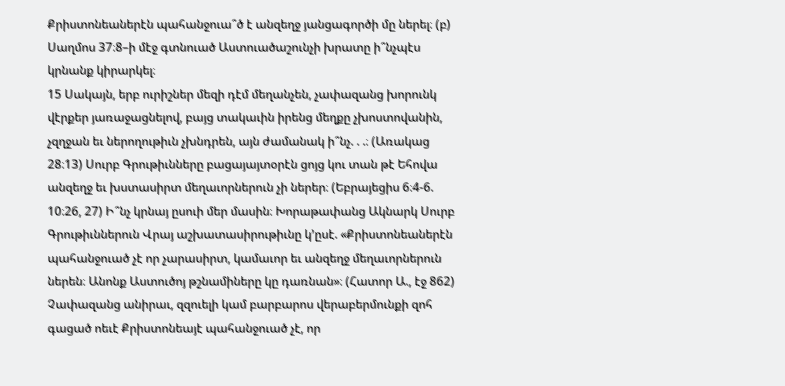Քրիստոնեաներէն պահանջուա՞ծ է անզեղջ յանցագործի մը ներել։ (բ) Սաղմոս 37։8–ի մէջ գտնուած Աստուածաշունչի խրատը ի՞նչպէս կրնանք կիրարկել։
15 Սակայն, երբ ուրիշներ մեզի դէմ մեղանչեն, չափազանց խորունկ վէրքեր յառաջացնելով, բայց տակաւին իրենց մեղքը չխոստովանին, չզղջան եւ ներողութիւն չխնդրեն, այն ժամանակ ի՞նչ. . .։ (Առակաց 28։13) Սուրբ Գրութիւնները բացայայտօրէն ցոյց կու տան թէ Եհովա անզեղջ եւ խստասիրտ մեղաւորներուն չի ներեր։ (Եբրայեցիս 6։4-6. 10։26, 27) Ի՞նչ կրնայ ըսուի մեր մասին։ Խորաթափանց Ակնարկ Սուրբ Գրութիւններուն Վրայ աշխատասիրութիւնը կ’ըսէ. «Քրիստոնեաներէն պահանջուած չէ որ չարասիրտ, կամաւոր եւ անզեղջ մեղաւորներուն ներեն։ Անոնք Աստուծոյ թշնամիները կը դառնան»։ (Հատոր Ա., էջ 862) Չափազանց անիրաւ, զզուելի կամ բարբարոս վերաբերմունքի զոհ գացած ոեւէ Քրիստոնեայէ պահանջուած չէ, որ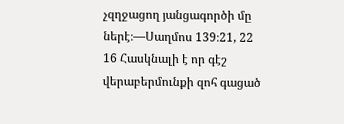չզղջացող յանցագործի մը ներէ։—Սաղմոս 139։21, 22
16 Հասկնալի է որ գէշ վերաբերմունքի զոհ գացած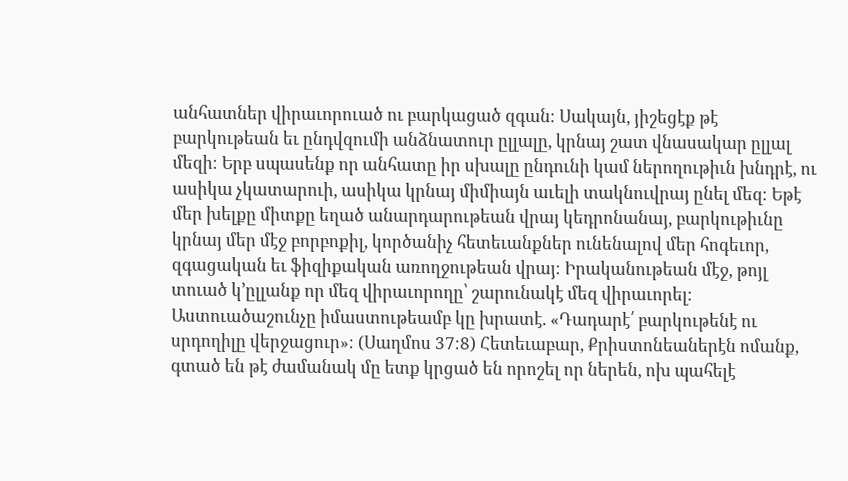անհատներ վիրաւորուած ու բարկացած զգան։ Սակայն, յիշեցէք թէ բարկութեան եւ ընդվզումի անձնատուր ըլլալը, կրնայ շատ վնասակար ըլլալ մեզի։ Երբ սպասենք որ անհատը իր սխալը ընդունի կամ ներողութիւն խնդրէ, ու ասիկա չկատարուի, ասիկա կրնայ միմիայն աւելի տակնուվրայ ընել մեզ։ Եթէ մեր խելքը միտքը եղած անարդարութեան վրայ կեդրոնանայ, բարկութիւնը կրնայ մեր մէջ բորբոքիլ, կործանիչ հետեւանքներ ունենալով մեր հոգեւոր, զգացական եւ ֆիզիքական առողջութեան վրայ։ Իրականութեան մէջ, թոյլ տուած կ’ըլլանք որ մեզ վիրաւորողը՝ շարունակէ մեզ վիրաւորել։ Աստուածաշունչը իմաստութեամբ կը խրատէ. «Դադարէ՛ բարկութենէ ու սրդողիլը վերջացուր»։ (Սաղմոս 37։8) Հետեւաբար, Քրիստոնեաներէն ոմանք, գտած են թէ ժամանակ մը ետք կրցած են որոշել որ ներեն, ոխ պահելէ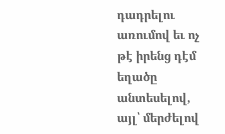դադրելու առումով եւ ոչ թէ իրենց դէմ եղածը անտեսելով, այլ՝ մերժելով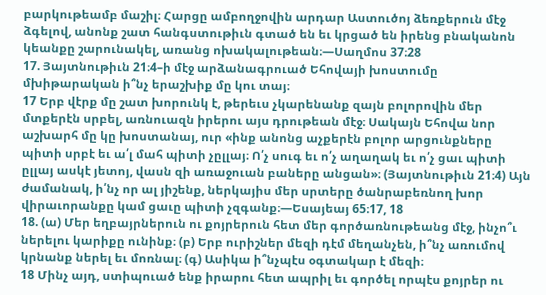բարկութեամբ մաշիլ։ Հարցը ամբողջովին արդար Աստուծոյ ձեռքերուն մէջ ձգելով, անոնք շատ հանգստութիւն գտած են եւ կրցած են իրենց բնականոն կեանքը շարունակել, առանց ոխակալութեան։—Սաղմոս 37։28
17. Յայտնութիւն 21։4–ի մէջ արձանագրուած Եհովայի խոստումը մխիթարական ի՞նչ երաշխիք մը կու տայ։
17 Երբ վէրք մը շատ խորունկ է, թերեւս չկարենանք զայն բոլորովին մեր մտքերէն սրբել, առնուազն իրերու այս դրութեան մէջ։ Սակայն Եհովա նոր աշխարհ մը կը խոստանայ, ուր «ինք անոնց աչքերէն բոլոր արցունքները պիտի սրբէ եւ ա՛լ մահ պիտի չըլլայ։ Ո՛չ սուգ եւ ո՛չ աղաղակ եւ ո՛չ ցաւ պիտի ըլլայ ասկէ յետոյ, վասն զի առաջուան բաները անցան»։ (Յայտնութիւն 21։4) Այն ժամանակ, ի՛նչ որ ալ յիշենք, ներկայիս մեր սրտերը ծանրաբեռնող խոր վիրաւորանքը կամ ցաւը պիտի չզգանք։—Եսայեայ 65։17, 18
18. (ա) Մեր եղբայրներուն ու քոյրերուն հետ մեր գործառնութեանց մէջ, ինչո՞ւ ներելու կարիքը ունինք։ (բ) Երբ ուրիշներ մեզի դէմ մեղանչեն, ի՞նչ առումով կրնանք ներել եւ մոռնալ։ (գ) Ասիկա ի՞նչպէս օգտակար է մեզի։
18 Մինչ այդ, ստիպուած ենք իրարու հետ ապրիլ եւ գործել որպէս քոյրեր ու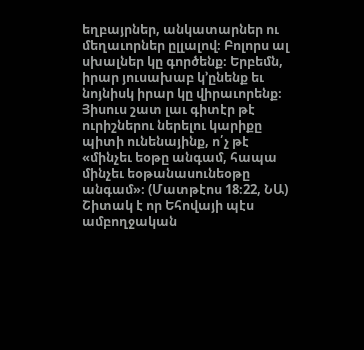եղբայրներ, անկատարներ ու մեղաւորներ ըլլալով։ Բոլորս ալ սխալներ կը գործենք։ Երբեմն, իրար յուսախաբ կ’ընենք եւ նոյնիսկ իրար կը վիրաւորենք։ Յիսուս շատ լաւ գիտէր թէ ուրիշներու ներելու կարիքը պիտի ունենայինք, ո՛չ թէ «մինչեւ եօթը անգամ, հապա մինչեւ եօթանասունեօթը անգամ»։ (Մատթէոս 18։22, ՆԱ) Շիտակ է որ Եհովայի պէս ամբողջական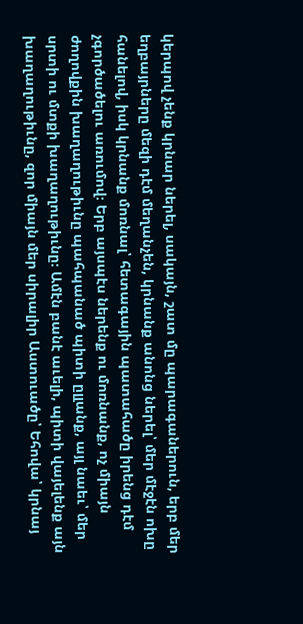կերպով չենք կրնար ներել, սակայն, շատ մը պարագաներուն, երբ մեր եղբայրները մեզի դէմ մեղանչեն, կրնանք անոնց ներել՝ մեր մէջէն ոխը հանելով, իսկ կրնանք մոռնալ՝ հետագային պատահածը իրենց դէմ չգործածելու առումով։ Երբ այսպէս ներենք ու մոռնանք, ոչ միայն ժողովքին խաղաղութիւնը պահպանած պիտի ըլլանք, այլ նաեւ՝ մեր սրտի ու մտքի խաղաղութիւնը։ Ամէն բանէ աւելի, պիտի վայելենք այն խաղաղութիւնը, զոր միայն մեր սիրալիր Աստուածը՝ Եհովա՝ կրնայ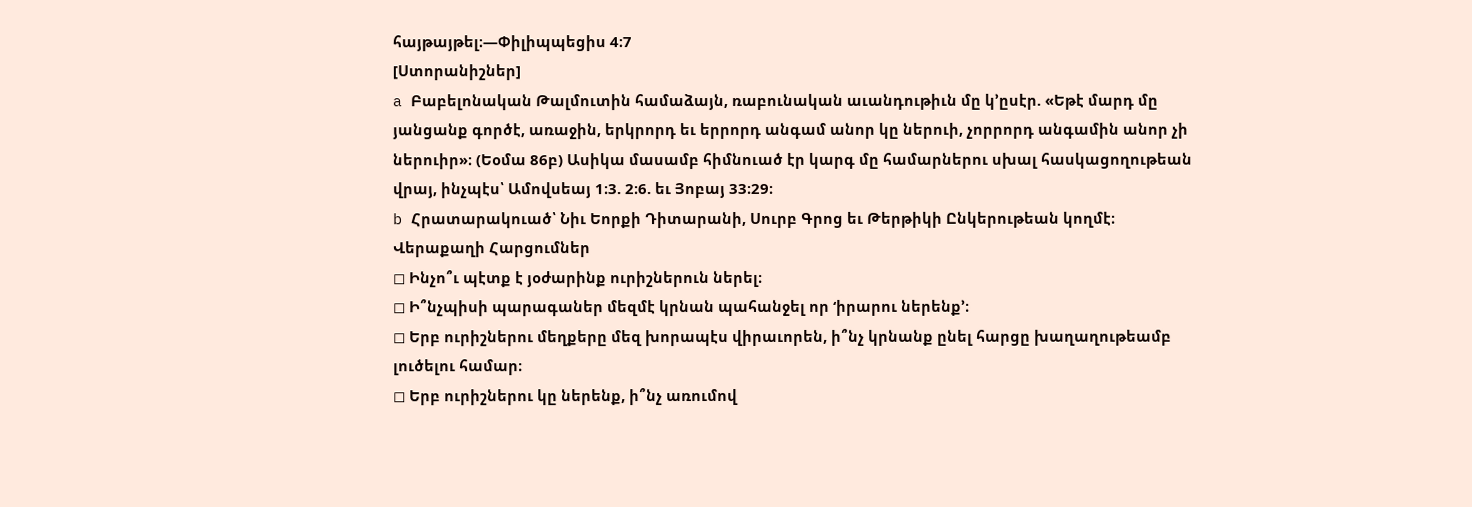հայթայթել։—Փիլիպպեցիս 4։7
[Ստորանիշներ]
a Բաբելոնական Թալմուտին համաձայն, ռաբունական աւանդութիւն մը կ’ըսէր. «Եթէ մարդ մը յանցանք գործէ, առաջին, երկրորդ եւ երրորդ անգամ անոր կը ներուի, չորրորդ անգամին անոր չի ներուիր»։ (Եօմա 86բ) Ասիկա մասամբ հիմնուած էր կարգ մը համարներու սխալ հասկացողութեան վրայ, ինչպէս՝ Ամովսեայ 1։3. 2։6. եւ Յոբայ 33։29։
b Հրատարակուած՝ Նիւ Եորքի Դիտարանի, Սուրբ Գրոց եւ Թերթիկի Ընկերութեան կողմէ։
Վերաքաղի Հարցումներ
◻ Ինչո՞ւ պէտք է յօժարինք ուրիշներուն ներել։
◻ Ի՞նչպիսի պարագաներ մեզմէ կրնան պահանջել որ ‘իրարու ներենք’։
◻ Երբ ուրիշներու մեղքերը մեզ խորապէս վիրաւորեն, ի՞նչ կրնանք ընել հարցը խաղաղութեամբ լուծելու համար։
◻ Երբ ուրիշներու կը ներենք, ի՞նչ առումով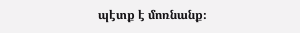պէտք է մոռնանք։